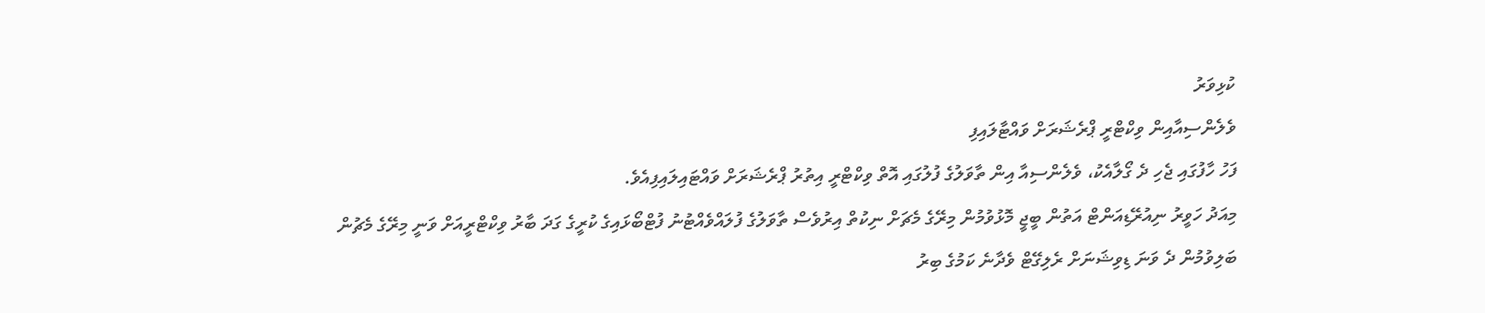ކުޅިވަރު
ވެލެންސިއާއިން ވިކްޓްރީ ޕްރެޝަރަށް ވައްޓާލައިފި
ފަހު ހާފުގައި ޖެހި ދެ ގޯލާއެކު، ވެލެންސިއާ އިން ތާވަލުގެ ފުލުގައި އޮތް ވިކްޓްރީ އިތުރު ޕްރެޝަރަށް ވައްޓައިލައިފިއެވެ.
މިއަދު ހަވީރު ނިއުރޭޑިއަންޓް އަތުން ބީޖީ މޮޅުވުމުން މިރޭގެ މެޗަށް ނިކުތް އިރުވެސް ތާވަލުގެ ފުލައްވެއްޓުނު ފުޓްބޯޅައިގެ ކުރީގެ ގަދަ ބާރު ވިކްޓްރީއަށް ވަނީ މިރޭގެ މެޗުން ބަލިވުމުން ދެ ވަނަ ޑިވިޝަނަށް ރެލިގޭޓް ވެދާނެ ކަމުގެ ބިރު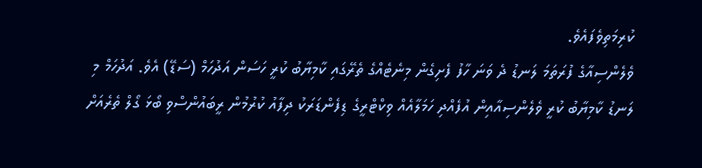ކުރިމަތިވެފައެވެ.
ވެލެންސިއާގެ ފުރަތަމަ ލަނޑު ދެ ވަނަ ހާފު ފެށިގެން މިނެޓެއްގެ ތެރޭގައި ކާމިޔާބު ކުރީ ހަސަން އަދުހަމް (ސަޑޭ) އެވެ. އަދުހަމް މި ލަނޑު ކާމިޔާބު ކުރީ ވެލެންސިއާއިން އުފެއްދި ހަމަލާއެއް ވިކްޓްރީގެ ޑިފެންޑަރަކު ދިފާއު ކުރުމުން ރީބައުންސްވި ބޯޅަ ގޯލް ތެރެއަށް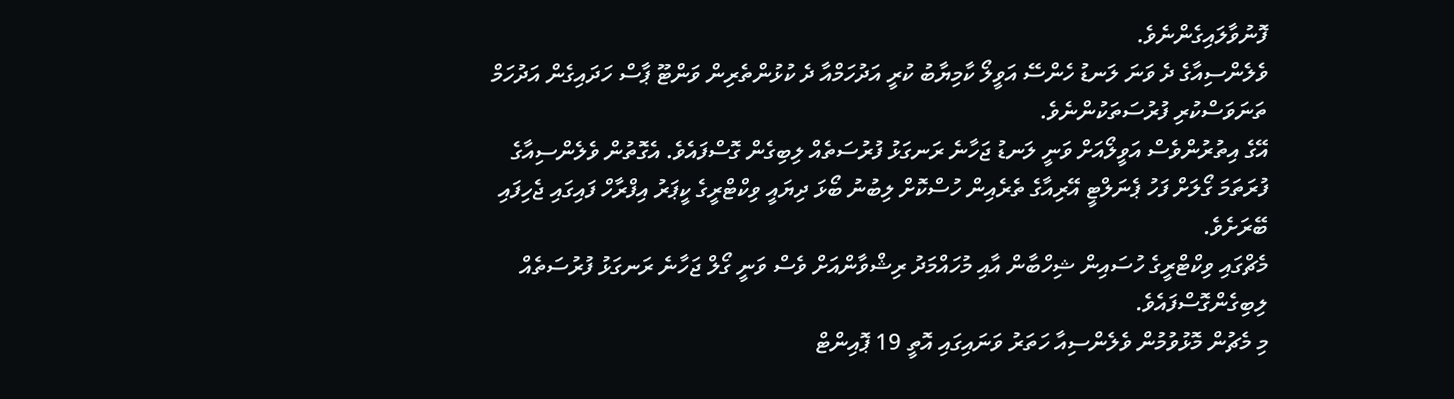ފޮނުވާލައިގެންނެވެ.
ވެލެންސިއާގެ ދެ ވަނަ ލަނޑު ހެންސޭ އަވީލޯ ކާމިޔާބު ކުރީ އަދުހަމްއާ ދެ ކުޅުންތެރިން ވަންޓޫ ޕާސް ހަދައިގެން އަދުހަމް ތަނަވަސްކުރި ފުރުސަތަކުންނެވެ.
އޭގެ އިތުރުންވެސް އަވީލޯއަށް ވަނީ ލަނޑު ޖަހާނެ ރަނގަޅު ފުރުސަތެއް ލިބިގެން ގޮސްފައެވެ. އެގޮތުން ވެލެންސިއާގެ ފުރަތަމަ ގޯލަށް ފަހު ޕެނަލްޓީ އޭރިއާގެ ތެރެއިން ހުސްކޮށް ލިބުނު ބޯޅަ ދިޔައީ ވިކްޓްރީގެ ކީޕަރު އިފްރާހް ފައިގައި ޖެހިފައި ބޭރަށެވެ.
މެޗްގައި ވިކްޓްރީގެ ހުސައިން ޝިހްބާން އާއި މުހައްމަދު ރިޝްވާންއަށް ވެސް ވަނީ ގޯލް ޖަހާނެ ރަނގަޅު ފުރުސަތެއް ލިބިގެންގޮސްފައެވެ.
މި މެޗުން މޮޅުވުމުން ވެލެންސިއާ ހަތަރު ވަނައިގައި އޮތީ 19 ޕޮއިންޓް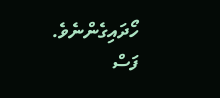ހޯދައިގެންނެވެ. ފަސް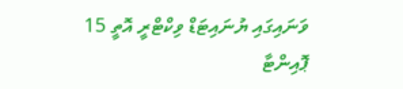ވަނައިގައި ޔުނައިޓަޑް ވިކްޓްރީ އޮތީ 15 ޕޮއިންޓާ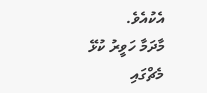އެކުއެވެ.
މާދަމާ ހަވީރު ކުޅޭ މެޗްގައި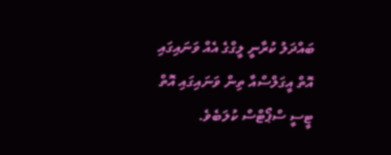ބައްދަލު ކުރާނީ ލީގްގެ އެއް ވަނައިގައި އޮތް އީގަލްސްއާ ތިން ވަނައިގައި އޮތް ޓީސީ ސްޕޯޓްސް ކުލަބެވެ.